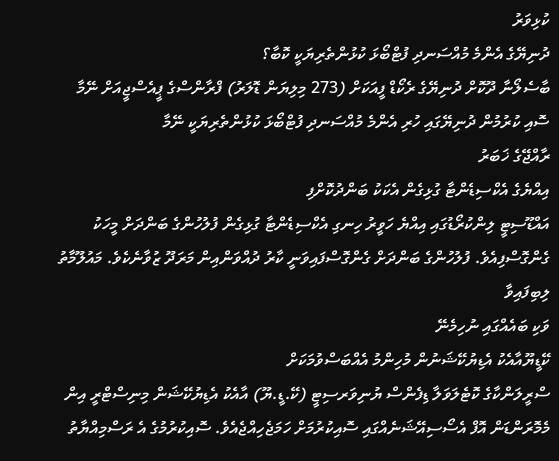ކުޅިވަރު
ދުނިޔޭގެ އެންމެ މުއްސަނދި ފުޓްބޯޅަ ކުޅުންތެރިޔަކީ ކޮބާ؟
ބާސެލޯނާ ދޫކޮށް ދުނިޔޭގެ ރެކޯޑް ފީއަކަށް (273 މިލިޔަން ޑޮލަރު) ފްރާންސްގެ ޕީއެސްޖީއަށް ނޭމާ ސޮއި ކުރުމުން ދުނިޔޭގައި ހުރި އެންމެ މުއްސަނދި ފުޓްބޯޅަ ކުޅުންތެރިޔަކީ ނޭމާ
ރާއްޖޭގެ ޚަބަރު
އިއްޔެގެ އެކްސިޑެންޓާ ގުޅިގެން އެކަކު ބަންދުކޮށްފި
އައްޑޫސިޓީ ލިންކުރޯޑުގައި އިއްޔެ ހަވީރު ހިނގި އެކްސިޑެންޓާ ގުޅިގެން ފުލުހުންގެ ބަންދަށް މީހަކު ގެންގޮސްފިއެވެ. ފުލުހުންގެ ބަންދަށް ގެންގޮސްފައިވަނީ ކާރު ދުއްވަންއިން މަރަދޫ ޒުވާނެކެވެ. މައުލޫމާތު ލިބިފައިވާ
ވަކި ބައެއްގައި ނުހިމެނޭ
ކޭޑީޔޫއާއެކު އެޑިޔުކޭޝަނުން މުހިންމު އެއްބަސްވުމަކަށް
ސްރީލަންކާގެ ކޮޓެލަވަލާ ޑިފެންސް ޔުނިވަރސިޓީ (ކޭ.ޑީ.ޔޫ) އާއެކު އެޑިޔުކޭޝަން މިނިސްޓްރީ އިން މެމޮރަންޑަން އޮފް އެސޯސިއޭޝަނެއްގައި ސޮއިކުރުމަށް ހަމަޖެހިއްޖެއެވެ. ސޮއިކުރުމުގެ އެ ރަސްމިއްޔާތު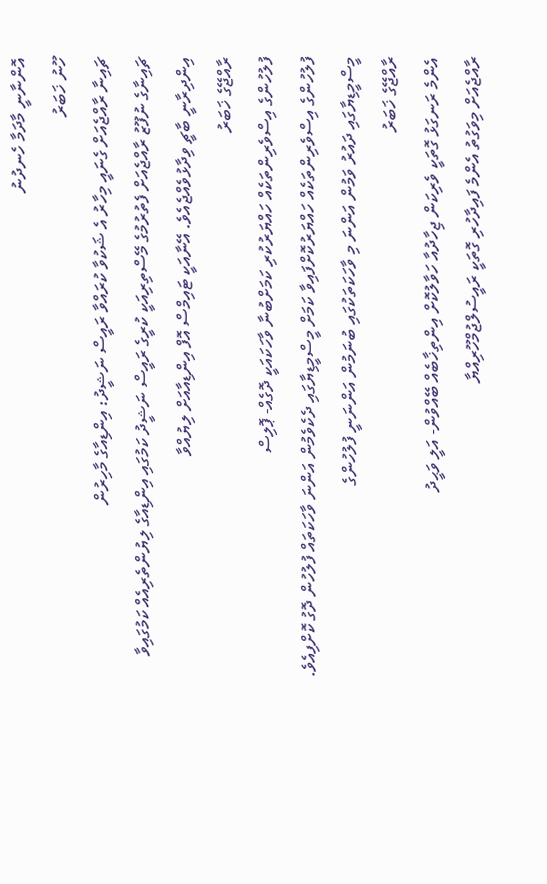އޮންނާނީ މާދަމާ ހެނދުނު
ހޫނު ޚަބަރު
ޗައިނާ ރާއްޖެއަށް ގެނައީ މިހާރު އެ ޝަކުވާ ކުރައްވާ ރައީސް ނަޝީދު: އިންޑިއާގެ މާހިރުން
ޗައިނާގެ ނުފޫޒު ރާއްޖެއަށް ފެތުރުމުގެ މޭސްތިރިއަކީ ކުރީގެ ރައީސް ނަޝީދު ކަމުގައި އިންޑިއާގެ ލިޔުންތެރިއެއް ކަމުގައިވާ އިންދިރާނީ ބާޗީ ވިދާޅުވެއްޖެއެވެ. އޭނާއަކީ ޓައިމްސް އޮފް އިންޑިއާއަށް ލިޔުއްވާ
ރާއްޖޭގެ ޚަބަރު
ފުލުހުންގެ އިސްވެރިންތަކެއް ހައްޔަރުކުރި ކަމަށްބުނާ ވާހަކައަކީ ދޮގެއް- ޕޮލިސް
ފުލުހުންގެ އިސްވެރިންތަކެއް ހައްޔަރުކޮށްފައިވާ ކަމަށް މީސްމީޑިޔާގައި ދެކެވެމުން އަންނަ ވާހަކަތައް ފުލުހުން ދޮގު ކޮށްފިއެވެ. މީސްމީޑިޔާގައި ދައުރު ވަމުން އަންނަ މި ވާހަކަތަކުގައި ބުނަމުން އަންނަނީ ފުލުހުންގެ
ރާއްޖޭގެ ޚަބަރު
އެންމެ ރަނގަޅު ގޮތަކީ ވެރިކަން ޖިހާދުއާ ހަވާލުކޮށް އިންތިޚާބެއް ބޭއްވުން- އަލީ ވަޙީދު
ރާއްޖެއަށް މިވަގުތު އެންމެ ފައިދާހުރި ގޮތަކީ ރައީސުލްޖުމްހޫރިއްޔާ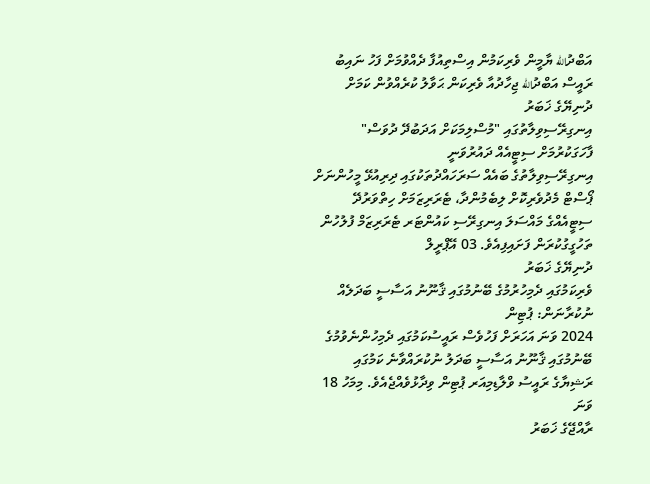އަބްދުالله ޔާމީން ވެރިކަމުން އިސްތިއުފާ ދެއްވުމަށް ފަހު ނައިބު ރައީސް އަބްދުالله ޖިހާދުއާ ވެރިކަން ޙަވާލު ކުރެއްވުން ކަމަށް
ދުނިޔޭގެ ޚަބަރު
އިނގިރޭސިވިލާތުގައި "މުސްލިމަކަށް އަދަބުދޭ ދުވަސް" ފާހަގަކުރުމަށް ސިޓީއެއް ދައުރުވަނީ
އިނގިރޭސިވިލާތުގެ ބައެއް ސަރަހައްދުތަކުގައި ދިރިއުޅޭ މީހުންނަށް ޕޯސްޓް މެދުވެރިކޮށް ލިބެމުންދާ، ޓެރަރިޒަމަށް ހިތްވަރުދޭ ސިޓީއެއްގެ މައްސަލަ އިނގިރޭސި ކައުންޓަރ ޓެރަރިޒަމް ފުލުހުން ތަހުގީގުކުރަން ފަށައިފިއެވެ. 03 އޭޕްރީލް
ދުނިޔޭގެ ޚަބަރު
ވެރިކަމުގައި ދެމިހުރުމުގެ ބޭނުމުގައި ޤާނޫނު އަސާސީ ބަދަލެއް ނުކުރާނަން: ޕުޓިން
2024 ވަނަ އަހަރަށް ފަހުވެސް ރައީސުކަމުގައި ދެމިހުންނެވުމުގެ ބޭނުމުގައި ޤާނޫނު އަސާސީ ބަދަލު ނުކުރައްވާނެ ކަމުގައި ރަޝިޔާގެ ރައީސު ވްލާޑިމިއަރ ޕުޓިން ވިދާޅުވެއްޖެއެވެ. މިމަހު 18 ވަނަ
ރާއްޖޭގެ ޚަބަރު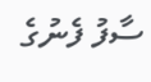ސާފު ފެނުގެ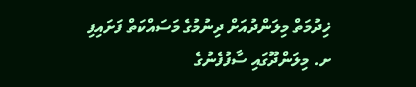ޚިދުމަތް މިލަންދުއަށް ދިނުމުގެ މަސައްކަތް ފަށައިފި
ށ. މިލަންދޫގައި ސާފުފެނުގެ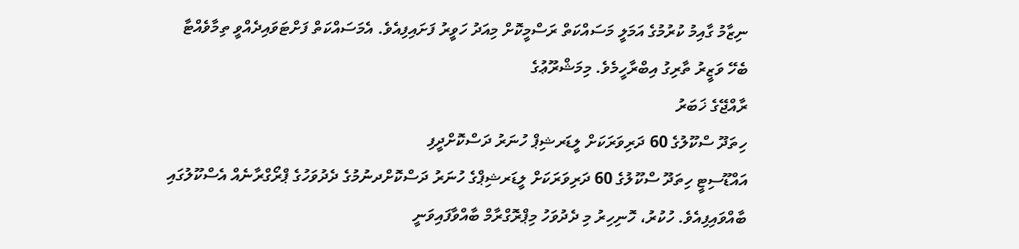ނިޒާމު ގާއިމު ކުރުމުގެ އަމަލީ މަސައްކަތް ރަސްމީކޮށް މިއަދު ހަވީރު ފަށައިފިއެވެ. އެމަސައްކަތް ފަށްޓަވައިދެއްވީ ތިމާވެއްޓާ ބެހޭ ވަޒީރު ތާރިގު އިބްރާހީމެވެ. މިމަޝްރޫޢުގެ
ރާއްޖޭގެ ޚަބަރު
ހިތަދޫ ސްކޫލުގެ 60 ދަރިވަރަކަށް ލީޑަރޝިޕް ހުނަރު ދަސްކޮށްދީފި
އައްޑޫސިޓީ ހިތަދޫ ސްކޫލުގެ 60 ދަރިވަރަކަށް ލީޑަރޝިޕްގެ ހުނަރު ދަސްކޮށްދނުމުގެ ދެދުވަހުގެ ޕްރޯގްރާނެއް އެސްކޫލުގައި ބާއްވައިފިއެވެ. ހުކުރު، ހޮނިހިރު މި ދެދުވަހު މިޕްރޮގްރާމް ބާއްވާފައިވަނީ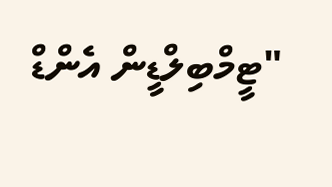"ޓީމްބިލްޑީން އެންޑް